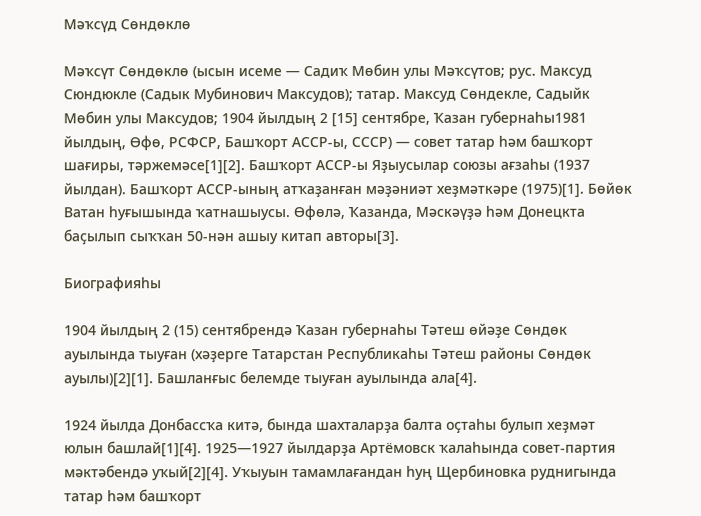Мәҡсүд Сөндөклө

Мәҡсүт Сөндөклө (ысын исеме — Садиҡ Мөбин улы Мәҡсүтов; рус. Максуд Сюндюкле (Садык Мубинович Максудов); татар. Максуд Сөндекле, Садыйк Мөбин улы Максудов; 1904 йылдың 2 [15] сентябре, Ҡазан губернаһы1981 йылдың, Өфө, РСФСР, Башҡорт АССР-ы, СССР) — совет татар һәм башҡорт шағиры, тәржемәсе[1][2]. Башҡорт АССР-ы Яҙыусылар союзы ағзаһы (1937 йылдан). Башҡорт АССР-ының атҡаҙанған мәҙәниәт хеҙмәткәре (1975)[1]. Бөйөк Ватан һуғышында ҡатнашыусы. Өфөлә, Ҡазанда, Мәскәүҙә һәм Донецкта баҫылып сыҡҡан 50-нән ашыу китап авторы[3].

Биографияһы

1904 йылдың 2 (15) сентябрендә Ҡазан губернаһы Тәтеш өйәҙе Сөндөк ауылында тыуған (хәҙерге Татарстан Республикаһы Тәтеш районы Сөндөк ауылы)[2][1]. Башланғыс белемде тыуған ауылында ала[4].

1924 йылда Донбассҡа китә, бында шахталарҙа балта оҫтаһы булып хеҙмәт юлын башлай[1][4]. 1925—1927 йылдарҙа Артёмовск ҡалаһында совет-партия мәктәбендә уҡый[2][4]. Уҡыуын тамамлағандан һуң Щербиновка руднигында татар һәм башҡорт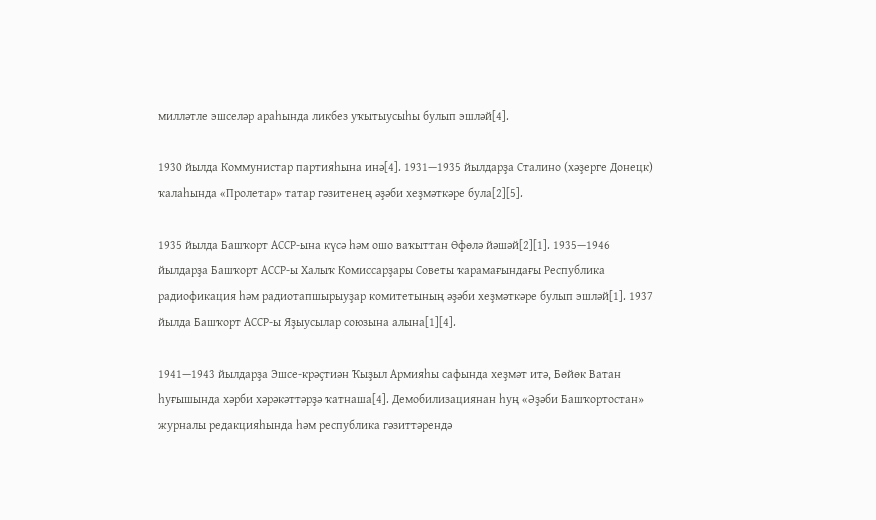милләтле эшселәр араһында ликбез уҡытыусыһы булып эшләй[4].

1930 йылда Коммунистар партияһына инә[4]. 1931—1935 йылдарҙа Сталино (хәҙерге Донецк) ҡалаһында «Пролетар» татар гәзитенең әҙәби хеҙмәткәре була[2][5].

1935 йылда Башҡорт АССР-ына күсә һәм ошо ваҡыттан Өфөлә йәшәй[2][1]. 1935—1946 йылдарҙа Башҡорт АССР-ы Халыҡ Комиссарҙары Советы ҡарамағындағы Республика радиофикация һәм радиотапшырыуҙар комитетының әҙәби хеҙмәткәре булып эшләй[1]. 1937 йылда Башҡорт АССР-ы Яҙыусылар союзына алына[1][4].

1941—1943 йылдарҙа Эшсе-крәҫтиән Ҡыҙыл Армияһы сафында хеҙмәт итә, Бөйөк Ватан һуғышында хәрби хәрәкәттәрҙә ҡатнаша[4]. Демобилизациянан һуң «Әҙәби Башҡортостан» журналы редакцияһында һәм республика гәзиттәрендә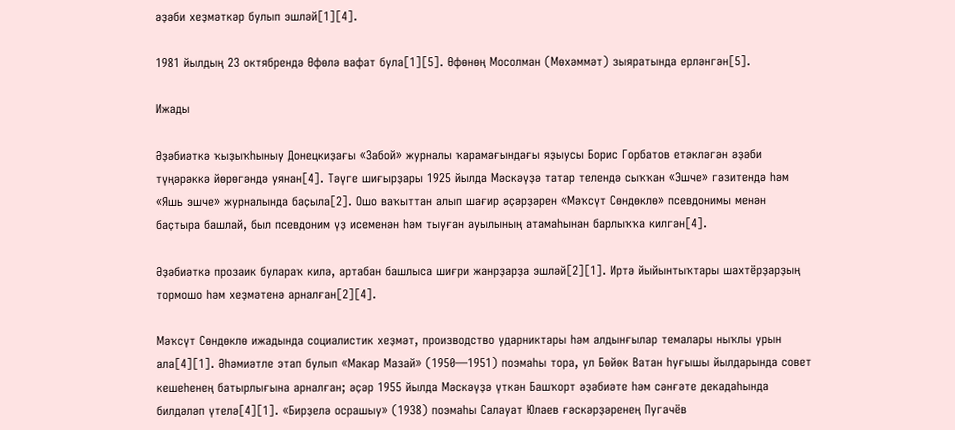әҙәби хеҙмәткәр булып эшләй[1][4].

1981 йылдың 23 октябрендә Өфөлә вафат була[1][5]. Өфөнөң Мосолман (Мөхәммәт) зыяратында ерләнгән[5].

Ижады

Әҙәбиәткә ҡыҙыҡһыныу Донецкиҙағы «Забой» журналы ҡарамағындағы яҙыусы Борис Горбатов етәкләгән әҙәби түңәрәккә йөрөгәндә уянан[4]. Тәүге шиғырҙары 1925 йылда Мәскәүҙә татар телендә сыҡҡан «Эшче» гәзитендә һәм «Яшь эшче» журналында баҫыла[2]. Ошо ваҡыттан алып шағир әҫәрҙәрен «Мәҡсүт Сөндөклө» псевдонимы менән баҫтыра башлай, был псевдоним үҙ исеменән һәм тыуған ауылының атамаһынан барлыҡҡа килгән[4].

Әҙәбиәткә прозаик булараҡ килә, артабан башлыса шиғри жанрҙарҙа эшләй[2][1]. Иртә йыйынтыҡтары шахтёрҙарҙың тормошо һәм хеҙмәтенә арналған[2][4].

Мәҡсүт Сөндөклө ижадында социалистик хеҙмәт, производство ударниктары һәм алдынғылар темалары ныҡлы урын ала[4][1]. Әһәмиәтле этап булып «Макар Мазай» (1950—1951) поэмаһы тора, ул Бөйөк Ватан һуғышы йылдарында совет кешеһенең батырлығына арналған; әҫәр 1955 йылда Мәскәүҙә үткән Башҡорт әҙәбиәте һәм сәнғәте декадаһында билдәләп үтелә[4][1]. «Бирҙелә осрашыу» (1938) поэмаһы Салауат Юлаев ғәскәрҙәренең Пугачёв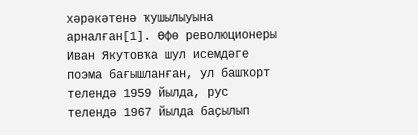хәрәкәтенә ҡушылыуына арналған[1]. Өфө революционеры Иван Якутовҡа шул исемдәге поэма бағышланған, ул башҡорт телендә 1959 йылда, рус телендә 1967 йылда баҫылып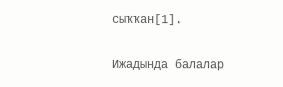сыҡҡан[1].

Ижадында балалар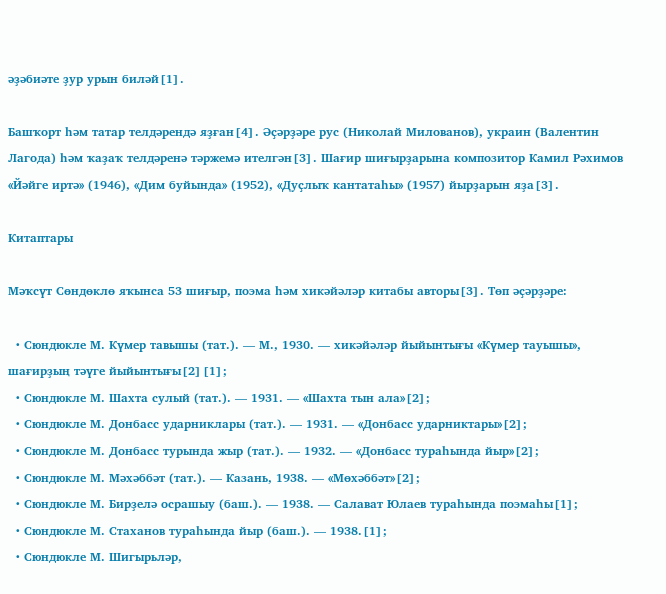әҙәбиәте ҙур урын биләй[1].

Башҡорт һәм татар телдәрендә яҙған[4]. Әҫәрҙәре рус (Николай Милованов), украин (Валентин Лагода) һәм ҡаҙаҡ телдәренә тәржемә ителгән[3]. Шағир шиғырҙарына композитор Камил Рәхимов «Йәйге иртә» (1946), «Дим буйында» (1952), «Дуҫлыҡ кантатаһы» (1957) йырҙарын яҙа[3].

Китаптары

Мәҡсүт Сөндөклө яҡынса 53 шиғыр, поэма һәм хикәйәләр китабы авторы[3]. Төп әҫәрҙәре:

  • Сюндюкле М. Күмер тавышы (тат.). — М., 1930. — хикәйәләр йыйынтығы «Күмер тауышы», шағирҙың тәүге йыйынтығы[2][1];
  • Сюндюкле М. Шахта сулый (тат.). — 1931. — «Шахта тын ала»[2];
  • Сюндюкле М. Донбасс ударниклары (тат.). — 1931. — «Донбасс ударниктары»[2];
  • Сюндюкле М. Донбасс турында жыр (тат.). — 1932. — «Донбасс тураһында йыр»[2];
  • Сюндюкле М. Мәхәббәт (тат.). — Казань, 1938. — «Мөхәббәт»[2];
  • Сюндюкле М. Бирҙелә осрашыу (баш.). — 1938. — Салават Юлаев тураһында поэмаһы[1];
  • Сюндюкле М. Стаханов тураһында йыр (баш.). — 1938.[1];
  • Сюндюкле М. Шигырьләр,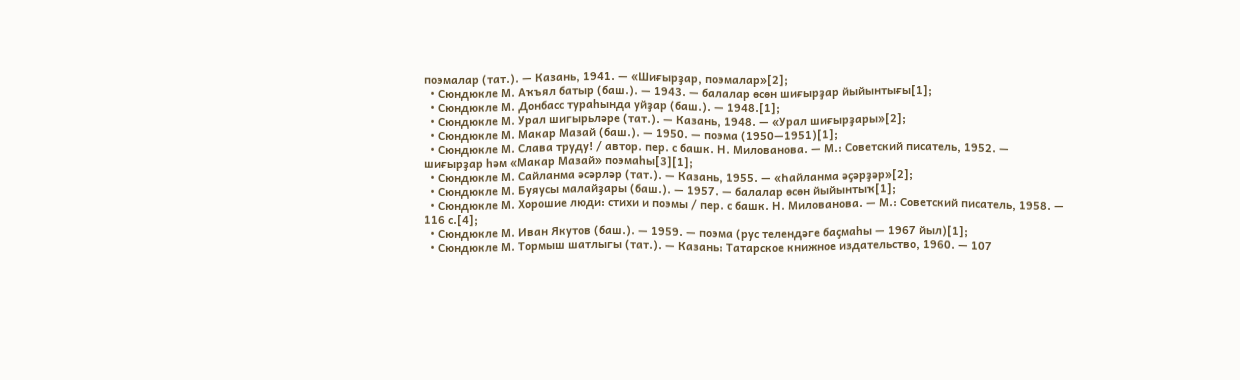поэмалар (тат.). — Казань, 1941. — «Шиғырҙар, поэмалар»[2];
  • Сюндюкле М. Аҡъял батыр (баш.). — 1943. — балалар өсөн шиғырҙар йыйынтығы[1];
  • Сюндюкле М. Донбасс тураһында уйҙар (баш.). — 1948.[1];
  • Сюндюкле М. Урал шигырьләре (тат.). — Казань, 1948. — «Урал шиғырҙары»[2];
  • Сюндюкле М. Макар Мазай (баш.). — 1950. — поэма (1950—1951)[1];
  • Сюндюкле М. Слава труду! / автор. пер. с башк. Н. Милованова. — М.: Советский писатель, 1952. — шиғырҙар һәм «Макар Мазай» поэмаһы[3][1];
  • Сюндюкле М. Сайланма әсәрләр (тат.). — Казань, 1955. — «Һайланма әҫәрҙәр»[2];
  • Сюндюкле М. Буяусы малайҙары (баш.). — 1957. — балалар өсөн йыйынтыҡ[1];
  • Сюндюкле М. Хорошие люди: стихи и поэмы / пер. с башк. Н. Милованова. — М.: Советский писатель, 1958. — 116 с.[4];
  • Сюндюкле М. Иван Якутов (баш.). — 1959. — поэма (рус телендәге баҫмаһы — 1967 йыл)[1];
  • Сюндюкле М. Тормыш шатлыгы (тат.). — Казань: Татарское книжное издательство, 1960. — 107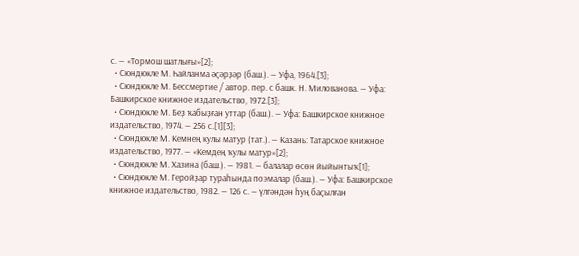с. — «Тормош шатлығы»[2];
  • Сюндюкле М. Һайланма әҫәрҙәр (баш.). — Уфа, 1964.[3];
  • Сюндюкле М. Бессмертие / автор. пер. с башк. Н. Милованова. — Уфа: Башкирское книжное издательство, 1972.[3];
  • Сюндюкле М. Беҙ ҡабыҙған уттар (баш.). — Уфа: Башкирское книжное издательство, 1974. — 256 с.[1][3];
  • Сюндюкле М. Кемнең кулы матур (тат.). — Казань: Татарское книжное издательство, 1977. — «Кемдең ҡулы матур»[2];
  • Сюндюкле М. Хазина (баш.). — 1981. — балалар өсөн йыйынтыҡ[1];
  • Сюндюкле М. Геройҙар тураһында поэмалар (баш.). — Уфа: Башкирское книжное издательство, 1982. — 126 с. — үлгәндән һуң баҫылған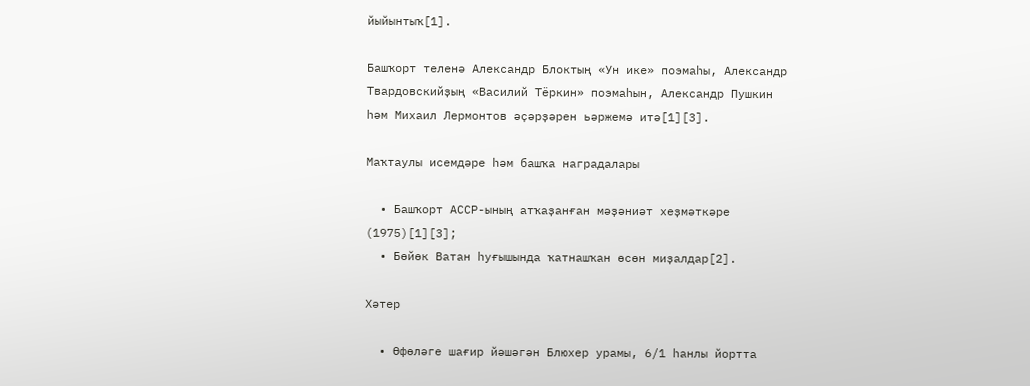йыйынтыҡ[1].

Башҡорт теленә Александр Блоктың «Ун ике» поэмаһы, Александр Твардовскийҙың «Василий Тёркин» поэмаһын, Александр Пушкин һәм Михаил Лермонтов әҫәрҙәрен ьәржемә итә[1][3].

Маҡтаулы исемдәре һәм башҡа наградалары

  • Башҡорт АССР-ының атҡаҙанған мәҙәниәт хеҙмәткәре (1975)[1][3];
  • Бөйөк Ватан һуғышында ҡатнашҡан өсөн миҙалдар[2].

Хәтер

  • Өфөләге шағир йәшәгән Блюхер урамы, 6/1 һанлы йортта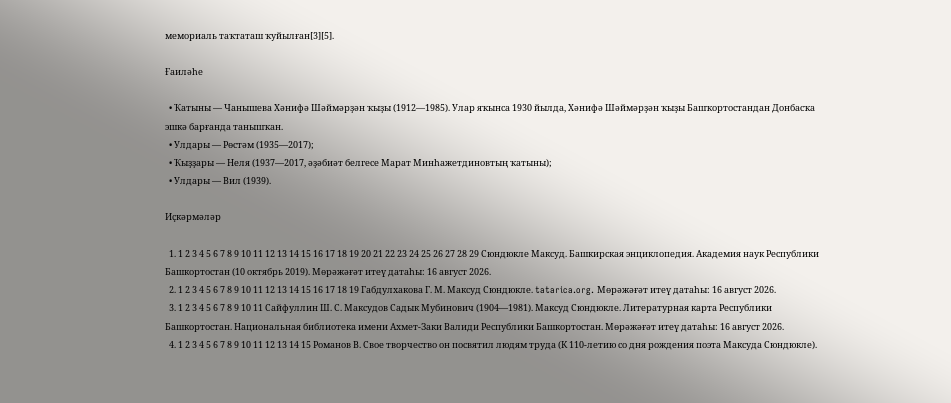мемориаль таҡтаташ ҡуйылған[3][5].

Ғаиләһе

  • Ҡатыны — Чанышева Хәнифә Шәймәрҙән ҡыҙы (1912—1985). Улар яҡынса 1930 йылда, Хәнифә Шәймәрҙән ҡыҙы Башҡортостандан Донбасҡа эшкә барғанда танышҡан.
  • Улдары — Рөстәм (1935—2017);
  • Ҡыҙҙары — Неля (1937—2017, әҙәбиәт белгесе Марат Минһажетдиновтың ҡатыны);
  • Улдары — Вил (1939).

Иҫкәрмәләр

  1. 1 2 3 4 5 6 7 8 9 10 11 12 13 14 15 16 17 18 19 20 21 22 23 24 25 26 27 28 29 Сюндюкле Максуд. Башкирская энциклопедия. Академия наук Республики Башкортостан (10 октябрь 2019). Мөрәжәғәт итеү датаһы: 16 август 2026.
  2. 1 2 3 4 5 6 7 8 9 10 11 12 13 14 15 16 17 18 19 Габдулхакова Г. М. Максуд Сюндюкле. tatarica.org. Мөрәжәғәт итеү датаһы: 16 август 2026.
  3. 1 2 3 4 5 6 7 8 9 10 11 Сайфуллин Ш. С. Максудов Садык Мубинович (1904—1981). Максуд Сюндюкле. Литературная карта Республики Башкортостан. Национальная библиотека имени Ахмет-Заки Валиди Республики Башкортостан. Мөрәжәғәт итеү датаһы: 16 август 2026.
  4. 1 2 3 4 5 6 7 8 9 10 11 12 13 14 15 Романов В. Свое творчество он посвятил людям труда (К 110-летию со дня рождения поэта Максуда Сюндюкле).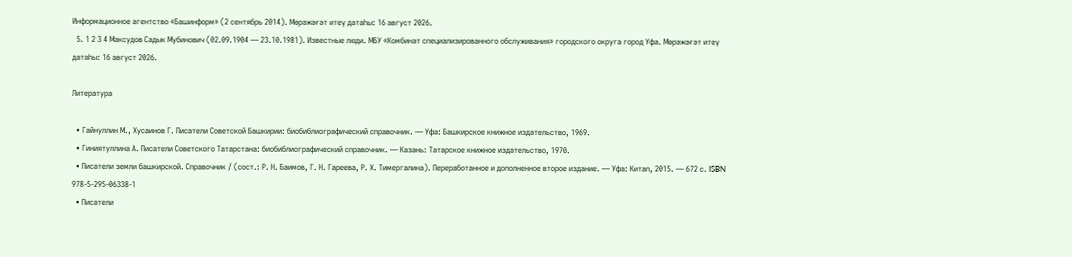Информационное агентство «Башинформ» (2 сентябрь 2014). Мөрәжәғәт итеү датаһы: 16 август 2026.
  5. 1 2 3 4 Максудов Садык Мубинович (02.09.1904 — 23.10.1981). Известные люди. МБУ «Комбинат специализированного обслуживания» городского округа город Уфа. Мөрәжәғәт итеү датаһы: 16 август 2026.

Литература

  • Гайнуллин М., Хусаинов Г. Писатели Советской Башкирии: биобиблиографический справочник. — Уфа: Башкирское книжное издательство, 1969.
  • Гиниятуллина А. Писатели Советского Татарстана: биобиблиографический справочник. — Казань: Татарское книжное издательство, 1970.
  • Писатели земли башкирской. Справочник / (сост.: Р. Н. Баимов, Г. Н. Гареева, Р. Х. Тимергалина). Переработанное и дополненное второе издание. — Уфа: Китап, 2015. — 672 с. ISBN 978-5-295-06338-1
  • Писатели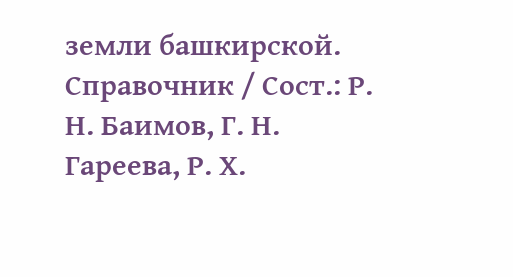земли башкирской. Справочник / Сост.: Р. Н. Баимов, Г. Н. Гареева, Р. Х.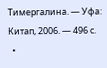Тимергалина. — Уфа: Китап, 2006. — 496 с.
  •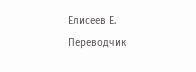Елисеев Е. Переводчик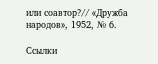или соавтор?// «Дружба народов», 1952, № 6.

Ссылки